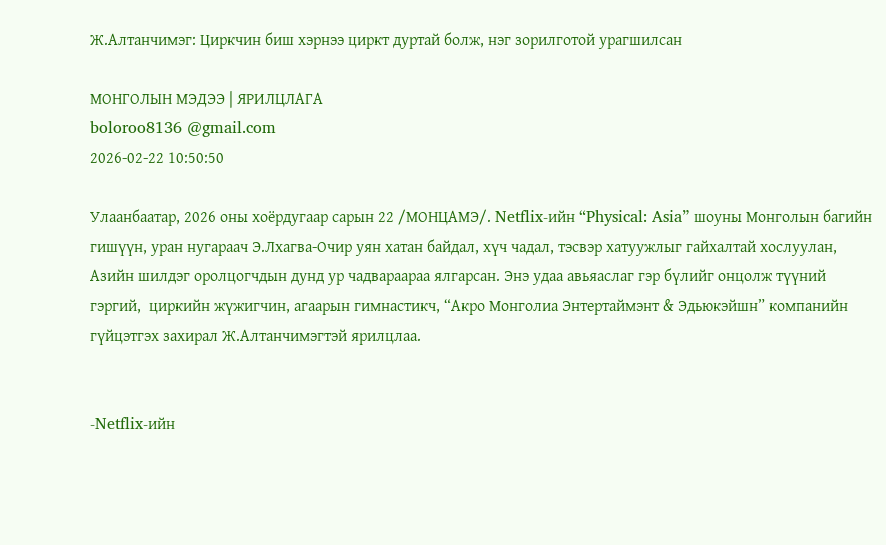Ж.Алтанчимэг: Циркчин биш хэрнээ циркт дуртай болж, нэг зорилготой урагшилсан

МОНГОЛЫН МЭДЭЭ | ЯРИЛЦЛАГА
boloroo8136 @gmail.com
2026-02-22 10:50:50

Улаанбаатар, 2026 оны хоёрдугаар сарын 22 /МОНЦАМЭ/. Netflix-ийн “Physical: Asia” шоуны Монголын багийн гишүүн, уран нугараач Э.Лхагва-Очир уян хатан байдал, хүч чадал, тэсвэр хатуужлыг гайхалтай хослуулан, Азийн шилдэг оролцогчдын дунд ур чадвараараа ялгарсан. Энэ удаа авьяаслаг гэр бүлийг онцолж түүний гэргий,  циркийн жүжигчин, агаарын гимнастикч, “Акро Монголиа Энтертаймэнт & Эдьюкэйшн” компанийн гүйцэтгэх захирал Ж.Алтанчимэгтэй ярилцлаа.


-Netflix-ийн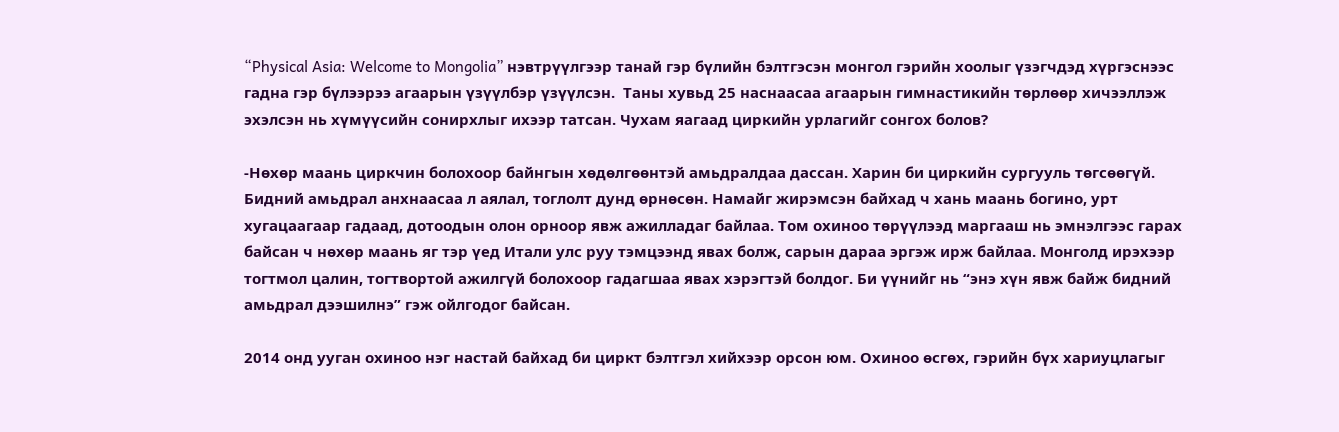“Physical Asia: Welcome to Mongolia” нэвтрүүлгээр танай гэр бүлийн бэлтгэсэн монгол гэрийн хоолыг үзэгчдэд хүргэснээс гадна гэр бүлээрээ агаарын үзүүлбэр үзүүлсэн.  Таны хувьд 25 наснаасаа агаарын гимнастикийн төрлөөр хичээллэж эхэлсэн нь хүмүүсийн сонирхлыг ихээр татсан. Чухам яагаад циркийн урлагийг сонгох болов?

-Нөхөр маань циркчин болохоор байнгын хөдөлгөөнтэй амьдралдаа дассан. Харин би циркийн сургууль төгсөөгүй. Бидний амьдрал анхнаасаа л аялал, тоглолт дунд өрнөсөн. Намайг жирэмсэн байхад ч хань маань богино, урт хугацаагаар гадаад, дотоодын олон орноор явж ажилладаг байлаа. Том охиноо төрүүлээд маргааш нь эмнэлгээс гарах байсан ч нөхөр маань яг тэр үед Итали улс руу тэмцээнд явах болж, сарын дараа эргэж ирж байлаа. Монголд ирэхээр тогтмол цалин, тогтвортой ажилгүй болохоор гадагшаа явах хэрэгтэй болдог. Би үүнийг нь “энэ хүн явж байж бидний амьдрал дээшилнэ” гэж ойлгодог байсан.

2014 онд ууган охиноо нэг настай байхад би циркт бэлтгэл хийхээр орсон юм. Охиноо өсгөх, гэрийн бүх хариуцлагыг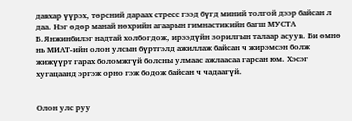давхар үүрэх, төрсний дараах стресс гээд бүгд миний толгой дээр байсан л даа. Нэг өдөр манай нөхрийн агаарын гимнастикийн багш МУСТА Б.Янжинбилэг надтай холбогдож, ирээдүйн зорилгын талаар асуув. Би өмнө нь МИАТ-ийн олон улсын бүртгэлд ажиллаж байсан ч жирэмсэн болж жижүүрт гарах боломжгүй болсны улмаас ажлаасаа гарсан юм. Хэсэг хугацаанд эргэж орно гэж бодож байсан ч чадаагүй.


Олон улс руу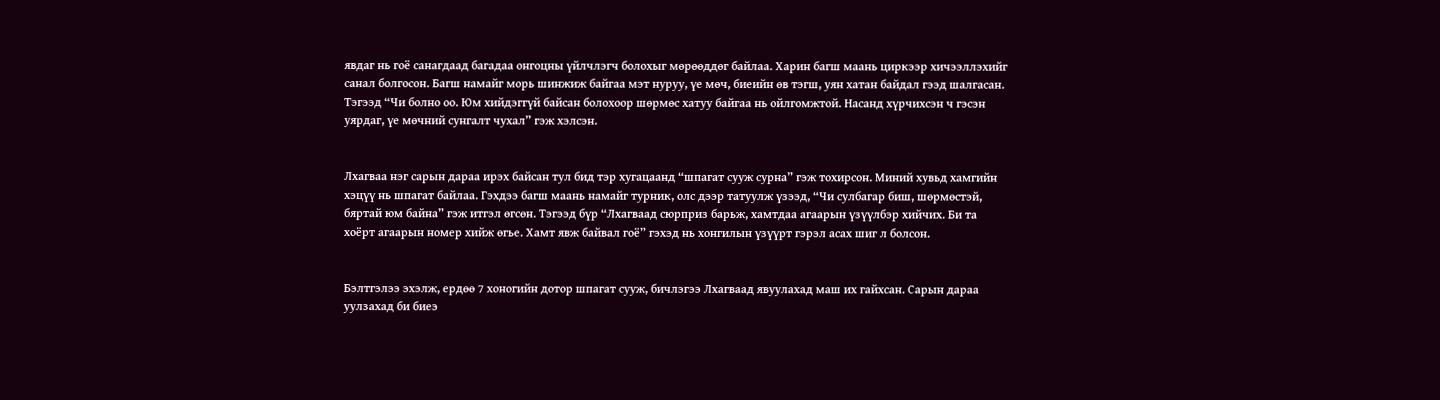явдаг нь гоё санагдаад багадаа онгоцны үйлчлэгч болохыг мөрөөддөг байлаа. Харин багш маань циркээр хичээллэхийг санал болгосон. Багш намайг морь шинжиж байгаа мэт нуруу, үе мөч, биеийн өв тэгш, уян хатан байдал гээд шалгасан. Тэгээд “Чи болно оо. Юм хийдэггүй байсан болохоор шөрмөс хатуу байгаа нь ойлгомжтой. Насанд хүрчихсэн ч гэсэн уярдаг, үе мөчний сунгалт чухал” гэж хэлсэн.


Лхагваа нэг сарын дараа ирэх байсан тул бид тэр хугацаанд “шпагат сууж сурна” гэж тохирсон. Миний хувьд хамгийн хэцүү нь шпагат байлаа. Гэхдээ багш маань намайг турник, олс дээр татуулж үзээд, “Чи сулбагар биш, шөрмөстэй, бяртай юм байна” гэж итгэл өгсөн. Тэгээд бүр “Лхагваад сюрприз барьж, хамтдаа агаарын үзүүлбэр хийчих. Би та хоёрт агаарын номер хийж өгье. Хамт явж байвал гоё” гэхэд нь хонгилын үзүүрт гэрэл асах шиг л болсон.


Бэлтгэлээ эхэлж, ердөө 7 хоногийн дотор шпагат сууж, бичлэгээ Лхагваад явуулахад маш их гайхсан. Сарын дараа уулзахад би биеэ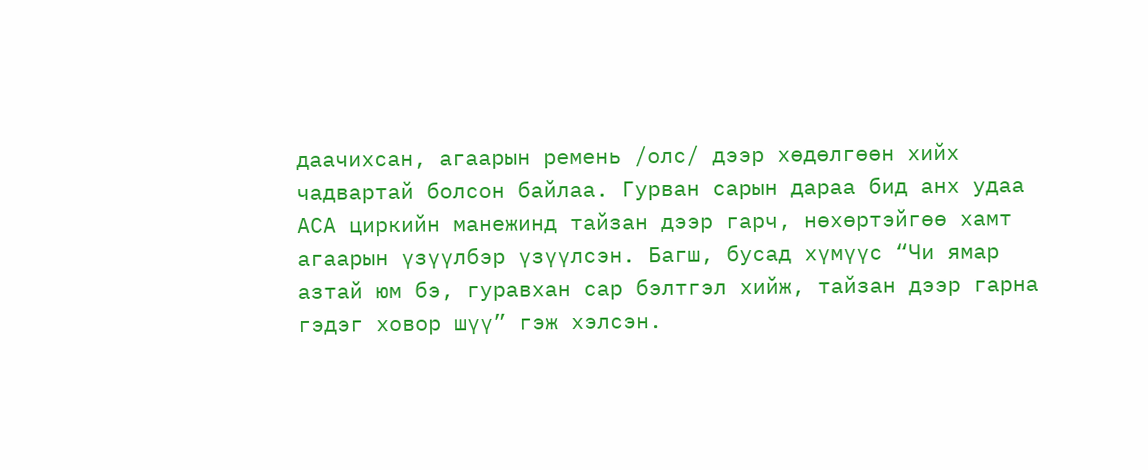даачихсан, агаарын ремень /олс/ дээр хөдөлгөөн хийх чадвартай болсон байлаа. Гурван сарын дараа бид анх удаа АСА циркийн манежинд тайзан дээр гарч, нөхөртэйгөө хамт агаарын үзүүлбэр үзүүлсэн. Багш, бусад хүмүүс “Чи ямар азтай юм бэ, гуравхан сар бэлтгэл хийж, тайзан дээр гарна гэдэг ховор шүү” гэж хэлсэн.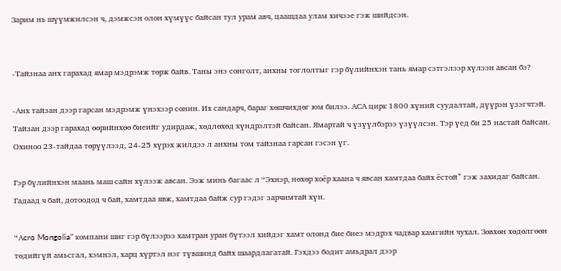Зарим нь шүүмжилсэн ч, дэмжсэн олон хүмүүс байсан тул урам авч, цаашдаа улам хичээе гэж шийдсэн.


-Тайзнаа анх гарахад ямар мэдрэмж төрж байв. Таны энэ сонголт, анхны тоглолтыг гэр бүлийнхэн тань ямар сэтгэлээр хүлээн авсан бэ?

-Анх тайзан дээр гарсан мэдрэмж үнэхээр сонин. Их сандарч, бараг хөшчихдөг юм билээ. АСА цирк 1800 хүний суудалтай, дүүрэн үзэгчтэй. Тайзан дээр гарахад өөрийнхөө биеийг удирдаж, хөдлөхөд хүндрэлтэй байсан. Ямартай ч үзүүлбэрээ үзүүлсэн. Тэр үед би 25 настай байсан. Охиноо 23-тайдаа төрүүлээд, 24-25 хүрэх жилдээ л анхны том тайзнаа гарсан гэсэн үг.

Гэр бүлийнхэн маань маш сайн хүлээж авсан. Ээж минь багаас л “Эхнэр, нөхөр хоёр хаана ч явсан хамтдаа байх ёстой” гэж захидаг байсан. Гадаад ч бай, дотоодод ч бай, хамтдаа явж, хамтдаа байж сур гэдэг зарчимтай хүн.

“Аcro Mongolia” компани шиг гэр бүлээрээ хамтран уран бүтээл хийдэг хамт олонд бие биеэ мэдрэх чадвар хамгийн чухал. Зөвхөн хөдөлгөөн төдийгүй амьсгал, хэмнэл, харц хүртэл нэг түвшинд байх шаардлагатай. Гэхдээ бодит амьдрал дээр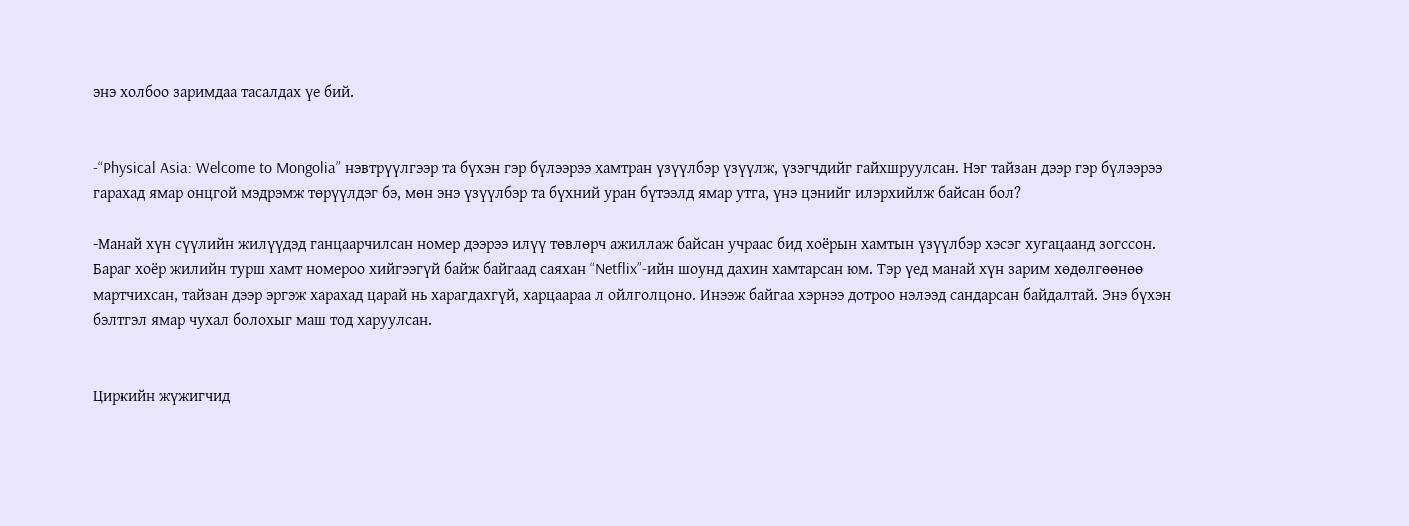энэ холбоо заримдаа тасалдах үе бий.


-“Physical Asia: Welcome to Mongolia” нэвтрүүлгээр та бүхэн гэр бүлээрээ хамтран үзүүлбэр үзүүлж, үзэгчдийг гайхшруулсан. Нэг тайзан дээр гэр бүлээрээ гарахад ямар онцгой мэдрэмж төрүүлдэг бэ, мөн энэ үзүүлбэр та бүхний уран бүтээлд ямар утга, үнэ цэнийг илэрхийлж байсан бол?

-Манай хүн сүүлийн жилүүдэд ганцаарчилсан номер дээрээ илүү төвлөрч ажиллаж байсан учраас бид хоёрын хамтын үзүүлбэр хэсэг хугацаанд зогссон. Бараг хоёр жилийн турш хамт номероо хийгээгүй байж байгаад саяхан “Netflix”-ийн шоунд дахин хамтарсан юм. Тэр үед манай хүн зарим хөдөлгөөнөө мартчихсан, тайзан дээр эргэж харахад царай нь харагдахгүй, харцаараа л ойлголцоно. Инээж байгаа хэрнээ дотроо нэлээд сандарсан байдалтай. Энэ бүхэн бэлтгэл ямар чухал болохыг маш тод харуулсан.


Циркийн жүжигчид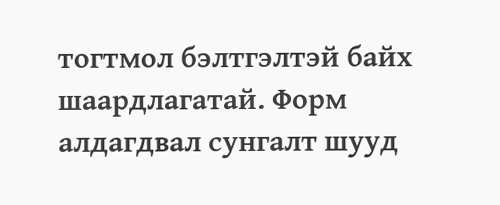тогтмол бэлтгэлтэй байх шаардлагатай. Форм алдагдвал сунгалт шууд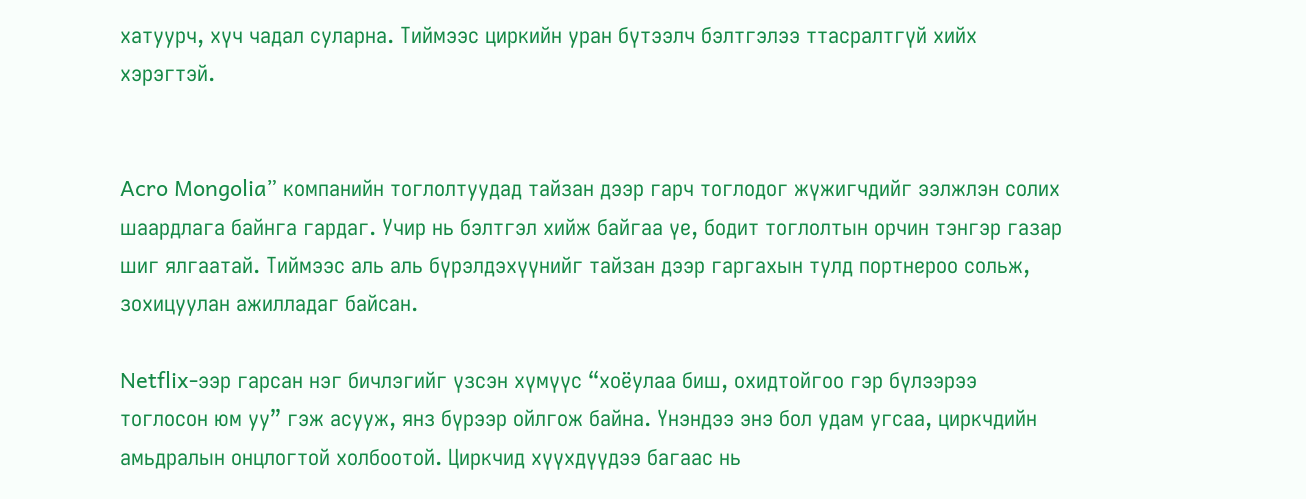хатуурч, хүч чадал суларна. Тиймээс циркийн уран бүтээлч бэлтгэлээ ттасралтгүй хийх хэрэгтэй.


Acro Mongolia” компанийн тоглолтуудад тайзан дээр гарч тоглодог жүжигчдийг ээлжлэн солих шаардлага байнга гардаг. Учир нь бэлтгэл хийж байгаа үе, бодит тоглолтын орчин тэнгэр газар шиг ялгаатай. Тиймээс аль аль бүрэлдэхүүнийг тайзан дээр гаргахын тулд портнероо сольж, зохицуулан ажилладаг байсан.

Netflix-ээр гарсан нэг бичлэгийг үзсэн хүмүүс “хоёулаа биш, охидтойгоо гэр бүлээрээ тоглосон юм уу” гэж асууж, янз бүрээр ойлгож байна. Үнэндээ энэ бол удам угсаа, циркчдийн амьдралын онцлогтой холбоотой. Циркчид хүүхдүүдээ багаас нь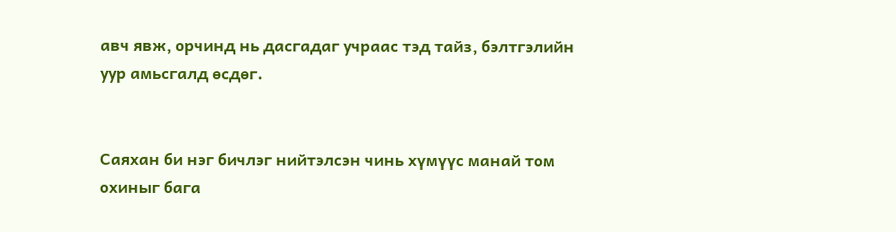авч явж, орчинд нь дасгадаг учраас тэд тайз, бэлтгэлийн уур амьсгалд өсдөг.


Саяхан би нэг бичлэг нийтэлсэн чинь хүмүүс манай том охиныг бага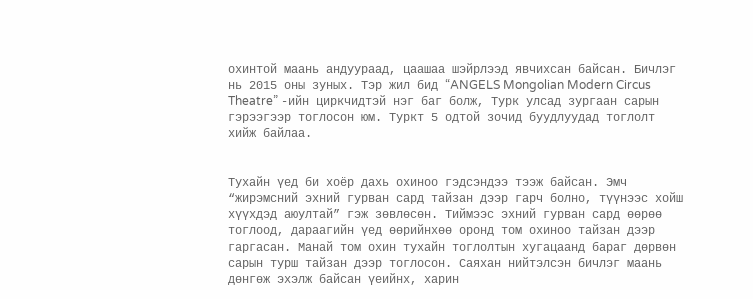охинтой маань андуураад, цаашаа шэйрлээд явчихсан байсан. Бичлэг нь 2015 оны зуных. Тэр жил бид “ANGELS Mongolian Modern Circus Theatre” -ийн циркчидтэй нэг баг болж, Турк улсад зургаан сарын гэрээгээр тоглосон юм. Туркт 5 одтой зочид буудлуудад тоглолт хийж байлаа.


Тухайн үед би хоёр дахь охиноо гэдсэндээ тээж байсан. Эмч “жирэмсний эхний гурван сард тайзан дээр гарч болно, түүнээс хойш хүүхдэд аюултай” гэж зөвлөсөн. Тиймээс эхний гурван сард өөрөө тоглоод, дараагийн үед өөрийнхөө оронд том охиноо тайзан дээр гаргасан. Манай том охин тухайн тоглолтын хугацаанд бараг дөрвөн сарын турш тайзан дээр тоглосон. Саяхан нийтэлсэн бичлэг маань дөнгөж эхэлж байсан үеийнх, харин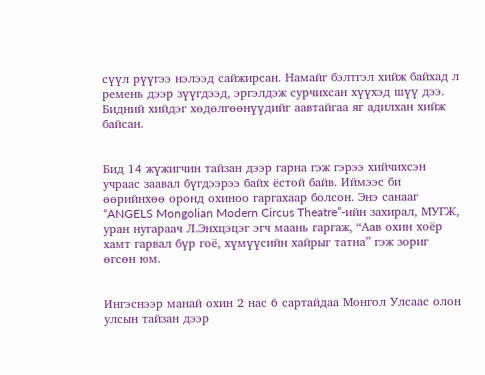сүүл рүүгээ нэлээд сайжирсан. Намайг бэлтгэл хийж байхад л ремень дээр зүүгдээд, эргэлдэж сурчихсан хүүхэд шүү дээ. Бидний хийдэг хөдөлгөөнүүдийг аавтайгаа яг адилхан хийж байсан.


Бид 14 жүжигчин тайзан дээр гарна гэж гэрээ хийчихсэн учраас заавал бүгдээрээ байх ёстой байв. Иймээс би өөрийнхөө оронд охиноо гаргахаар болсон. Энэ санааг “ANGELS Mongolian Modern Circus Theatre”-ийн захирал, МУГЖ, уран нугараач Л.Энхцэцэг эгч маань гаргаж, “Аав охин хоёр хамт гарвал бүр гоё, хүмүүсийн хайрыг татна” гэж зориг өгсөн юм.


Ингэснээр манай охин 2 нас 6 сартайдаа Монгол Улсаас олон улсын тайзан дээр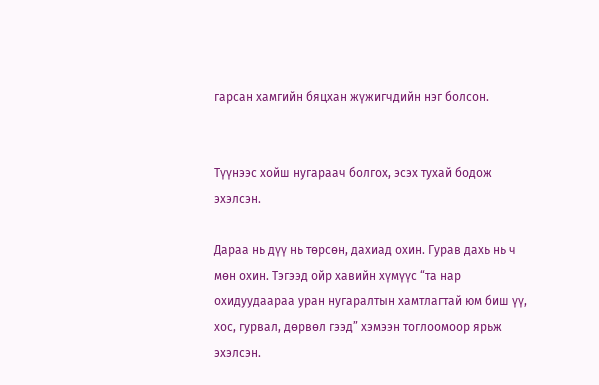гарсан хамгийн бяцхан жүжигчдийн нэг болсон.


Түүнээс хойш нугараач болгох, эсэх тухай бодож эхэлсэн.

Дараа нь дүү нь төрсөн, дахиад охин. Гурав дахь нь ч мөн охин. Тэгээд ойр хавийн хүмүүс “та нар охидуудаараа уран нугаралтын хамтлагтай юм биш үү, хос, гурвал, дөрвөл гээд” хэмээн тоглоомоор ярьж эхэлсэн.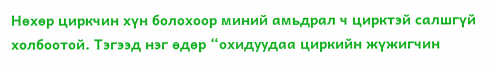Нөхөр циркчин хүн болохоор миний амьдрал ч цирктэй салшгүй холбоотой. Тэгээд нэг өдөр “охидуудаа циркийн жүжигчин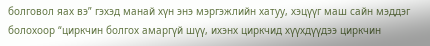болговол яах вэ” гэхэд манай хүн энэ мэргэжлийн хатуу, хэцүүг маш сайн мэддэг болохоор “циркчин болгох амаргүй шүү, ихэнх циркчид хүүхдүүдээ циркчин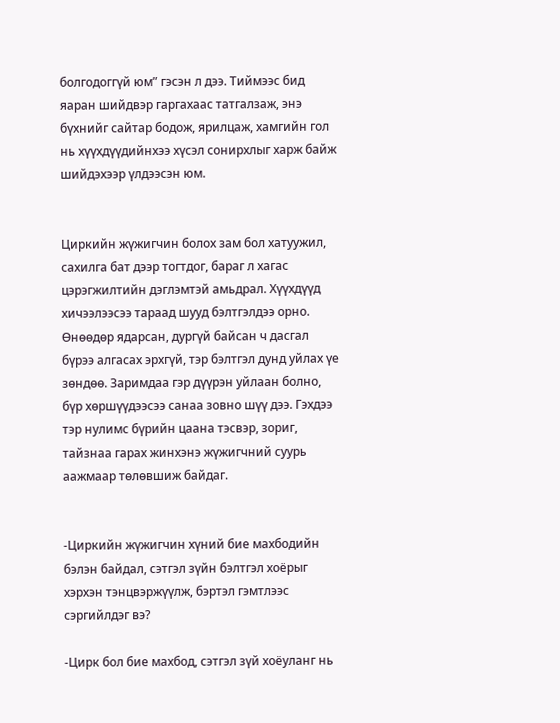болгодоггүй юм” гэсэн л дээ. Тиймээс бид яаран шийдвэр гаргахаас татгалзаж, энэ бүхнийг сайтар бодож, ярилцаж, хамгийн гол нь хүүхдүүдийнхээ хүсэл сонирхлыг харж байж шийдэхээр үлдээсэн юм.


Циркийн жүжигчин болох зам бол хатуужил, сахилга бат дээр тогтдог, бараг л хагас цэрэгжилтийн дэглэмтэй амьдрал. Хүүхдүүд хичээлээсээ тараад шууд бэлтгэлдээ орно. Өнөөдөр ядарсан, дургүй байсан ч дасгал бүрээ алгасах эрхгүй, тэр бэлтгэл дунд уйлах үе зөндөө. Заримдаа гэр дүүрэн уйлаан болно, бүр хөршүүдээсээ санаа зовно шүү дээ. Гэхдээ тэр нулимс бүрийн цаана тэсвэр, зориг, тайзнаа гарах жинхэнэ жүжигчний суурь аажмаар төлөвшиж байдаг.


-Циркийн жүжигчин хүний бие махбодийн бэлэн байдал, сэтгэл зүйн бэлтгэл хоёрыг хэрхэн тэнцвэржүүлж, бэртэл гэмтлээс сэргийлдэг вэ?

-Цирк бол бие махбод, сэтгэл зүй хоёуланг нь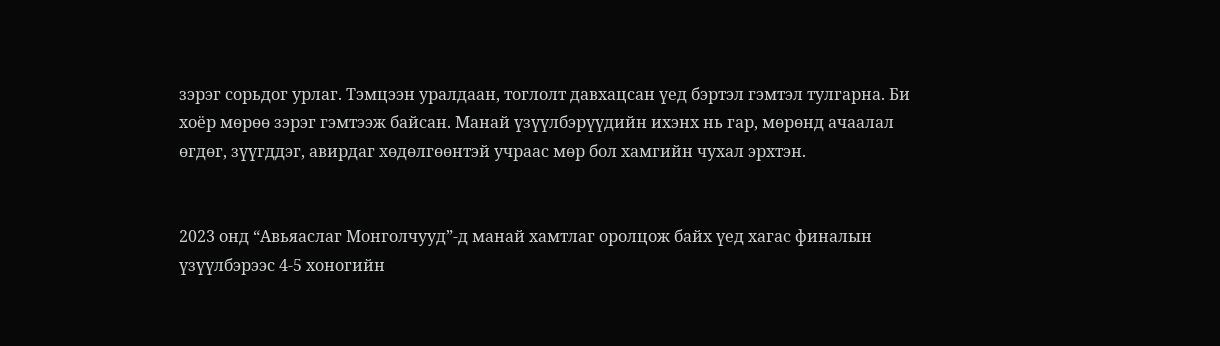зэрэг сорьдог урлаг. Тэмцээн уралдаан, тоглолт давхацсан үед бэртэл гэмтэл тулгарна. Би хоёр мөрөө зэрэг гэмтээж байсан. Манай үзүүлбэрүүдийн ихэнх нь гар, мөрөнд ачаалал өгдөг, зүүгддэг, авирдаг хөдөлгөөнтэй учраас мөр бол хамгийн чухал эрхтэн.


2023 онд “Авьяаслаг Монголчууд”-д манай хамтлаг оролцож байх үед хагас финалын үзүүлбэрээс 4-5 хоногийн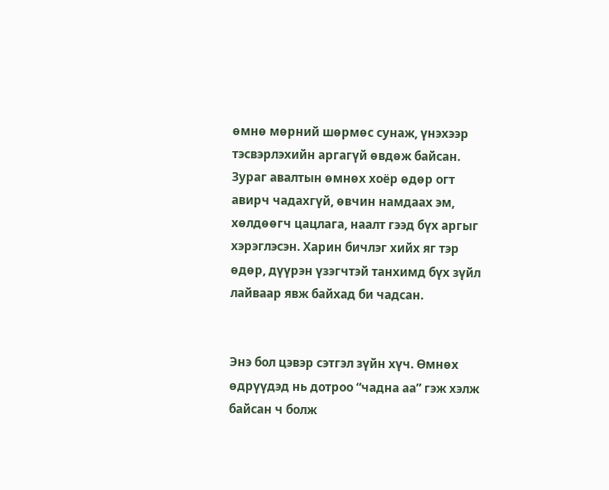өмнө мөрний шөрмөс сунаж, үнэхээр тэсвэрлэхийн аргагүй өвдөж байсан. Зураг авалтын өмнөх хоёр өдөр огт авирч чадахгүй, өвчин намдаах эм, хөлдөөгч цацлага, наалт гээд бүх аргыг хэрэглэсэн. Харин бичлэг хийх яг тэр өдөр, дүүрэн үзэгчтэй танхимд бүх зүйл лайваар явж байхад би чадсан.


Энэ бол цэвэр сэтгэл зүйн хүч. Өмнөх өдрүүдэд нь дотроо “чадна аа” гэж хэлж байсан ч болж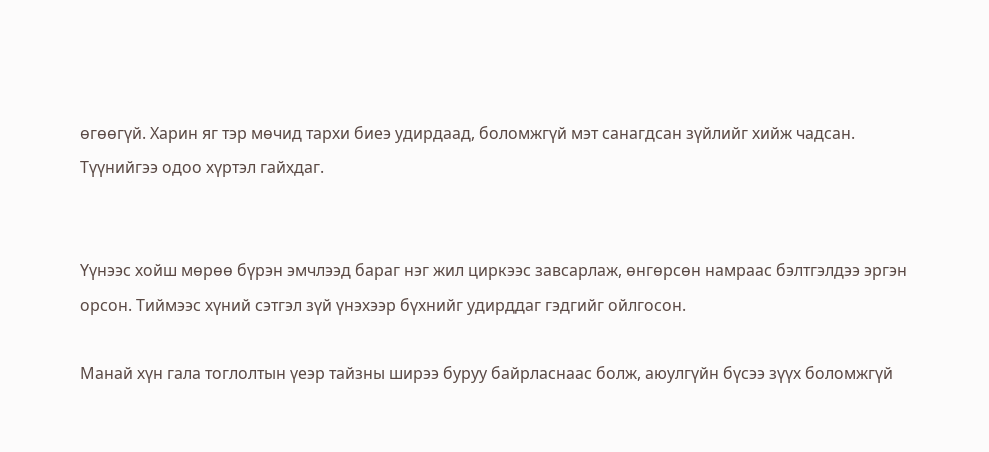өгөөгүй. Харин яг тэр мөчид тархи биеэ удирдаад, боломжгүй мэт санагдсан зүйлийг хийж чадсан. Түүнийгээ одоо хүртэл гайхдаг.


Үүнээс хойш мөрөө бүрэн эмчлээд бараг нэг жил циркээс завсарлаж, өнгөрсөн намраас бэлтгэлдээ эргэн орсон. Тиймээс хүний сэтгэл зүй үнэхээр бүхнийг удирддаг гэдгийг ойлгосон.

Манай хүн гала тоглолтын үеэр тайзны ширээ буруу байрласнаас болж, аюулгүйн бүсээ зүүх боломжгүй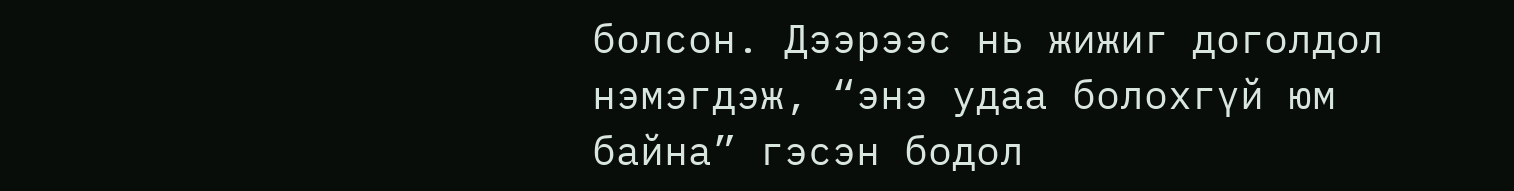болсон. Дээрээс нь жижиг доголдол нэмэгдэж, “энэ удаа болохгүй юм байна” гэсэн бодол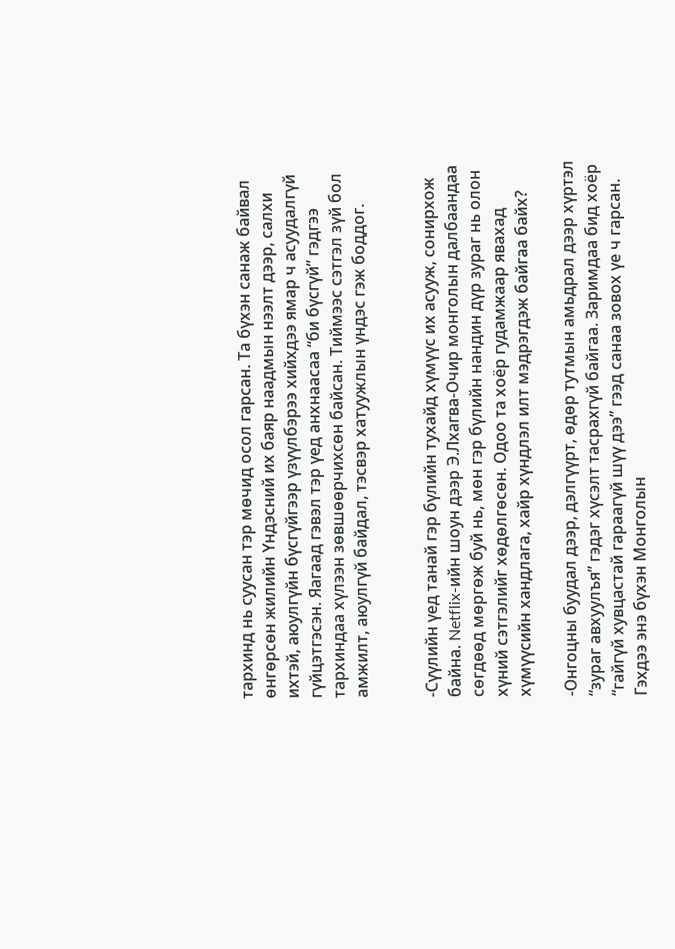тархинд нь суусан тэр мөчид осол гарсан. Та бүхэн санаж байвал өнгөрсөн жилийн Үндэсний их баяр наадмын нээлт дээр, салхи ихтэй, аюулгүйн бүсгүйгээр үзүүлбэрээ хийхдээ ямар ч асуудалгүй гүйцэтгэсэн. Яагаад гэвэл тэр үед анхнаасаа “би бүсгүй” гэдгээ тархиндаа хүлээн зөвшөөрчихсөн байсан. Тиймээс сэтгэл зүй бол амжилт, аюулгүй байдал, тэсвэр хатуужлын үндэс гэж боддог.


-Сүүлийн үед танай гэр бүлийн тухайд хүмүүс их асууж, сонирхож байна. Netflix-ийн шоун дээр Э.Лхагва-Очир монголын далбаандаа сөгдөөд мөргөж буй нь, мөн гэр бүлийн нандин дүр зураг нь олон хүний сэтгэлийг хөдөлгөсөн. Одоо та хоёр гудамжаар явахад хүмүүсийн хандлага, хайр хүндлэл илт мэдрэгдэж байгаа байх?

-Онгоцны буудал дээр, дэлгүүрт, өдөр тутмын амьдрал дээр хүртэл “зураг авхуулъя” гэдэг хүсэлт тасрахгүй байгаа. Заримдаа бид хоёр “гайгүй хувцастай гараагүй шүү дээ” гээд санаа зовох үе ч гарсан. Гэхдээ энэ бүхэн Монголын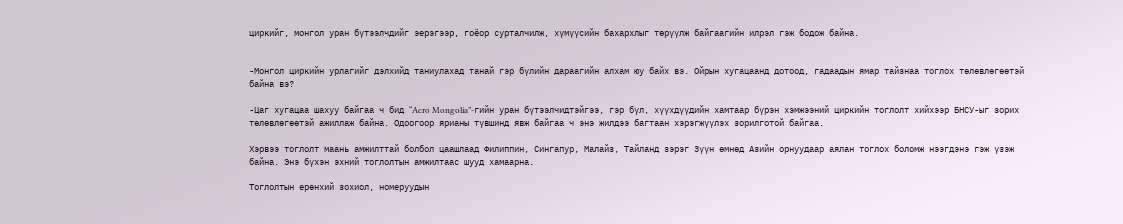циркийг, монгол уран бүтээлчдийг эерэгээр, гоёор сурталчилж, хүмүүсийн бахархлыг төрүүлж байгаагийн илрэл гэж бодож байна.


-Монгол циркийн урлагийг дэлхийд таниулахад танай гэр бүлийн дараагийн алхам юу байх вэ. Ойрын хугацаанд дотоод, гадаадын ямар тайзнаа тоглох төлөвлөгөөтэй байна вэ?

-Цаг хугацаа шахуу байгаа ч бид “Acro Mongolia”-гийн уран бүтээлчидтэйгээ, гэр бүл, хүүхдүүдийн хамтаар бүрэн хэмжээний циркийн тоглолт хийхээр БНСУ-ыг зорих төлөвлөгөөтэй ажиллаж байна. Одоогоор ярианы түвшинд явж байгаа ч энэ жилдээ багтаан хэрэгжүүлэх зорилготой байгаа.

Хэрвээ тоглолт маань амжилттай болбол цаашлаад Филиппин, Сингапур, Малайз, Тайланд зэрэг Зүүн өмнөд Азийн орнуудаар аялан тоглох боломж нээгдэнэ гэж үзэж байна. Энэ бүхэн эхний тоглолтын амжилтаас шууд хамаарна.

Тоглолтын ерөнхий зохиол, номеруудын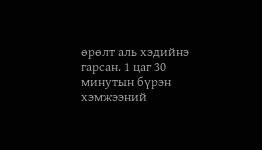өрөлт аль хэдийнэ гарсан. 1 цаг 30 минутын бүрэн хэмжээний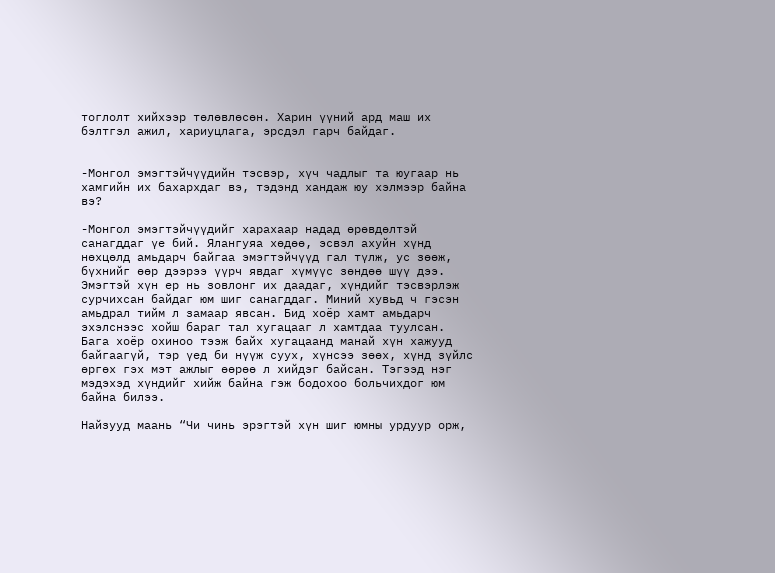тоглолт хийхээр төлөвлөсөн. Харин үүний ард маш их бэлтгэл ажил, хариуцлага, эрсдэл гарч байдаг.


-Монгол эмэгтэйчүүдийн тэсвэр, хүч чадлыг та юугаар нь хамгийн их бахархдаг вэ, тэдэнд хандаж юу хэлмээр байна вэ?

-Монгол эмэгтэйчүүдийг харахаар надад өрөвдөлтэй санагддаг үе бий. Ялангуяа хөдөө, эсвэл ахуйн хүнд нөхцөлд амьдарч байгаа эмэгтэйчүүд гал түлж, ус зөөж, бүхнийг өөр дээрээ үүрч явдаг хүмүүс зөндөө шүү дээ. Эмэгтэй хүн ер нь зовлонг их даадаг, хүндийг тэсвэрлэж сурчихсан байдаг юм шиг санагддаг. Миний хувьд ч гэсэн амьдрал тийм л замаар явсан. Бид хоёр хамт амьдарч эхэлснээс хойш бараг тал хугацааг л хамтдаа туулсан. Бага хоёр охиноо тээж байх хугацаанд манай хүн хажууд байгаагүй, тэр үед би нүүж суух, хүнсээ зөөх, хүнд зүйлс өргөх гэх мэт ажлыг өөрөө л хийдэг байсан. Тэгээд нэг мэдэхэд хүндийг хийж байна гэж бодохоо больчихдог юм байна билээ.

Найзууд маань “Чи чинь эрэгтэй хүн шиг юмны урдуур орж,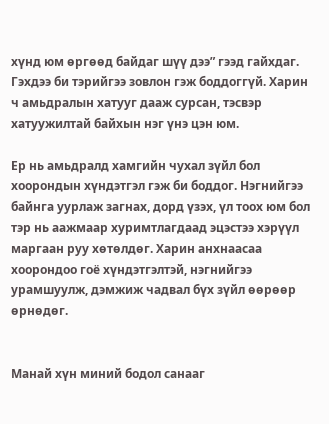хүнд юм өргөөд байдаг шүү дээ” гээд гайхдаг. Гэхдээ би тэрийгээ зовлон гэж боддоггүй. Харин ч амьдралын хатууг дааж сурсан, тэсвэр хатуужилтай байхын нэг үнэ цэн юм.

Ер нь амьдралд хамгийн чухал зүйл бол хоорондын хүндэтгэл гэж би боддог. Нэгнийгээ байнга уурлаж загнах, дорд үзэх, үл тоох юм бол тэр нь аажмаар хуримтлагдаад эцэстээ хэрүүл маргаан руу хөтөлдөг. Харин анхнаасаа хоорондоо гоё хүндэтгэлтэй, нэгнийгээ урамшуулж, дэмжиж чадвал бүх зүйл өөрөөр өрнөдөг.


Манай хүн миний бодол санааг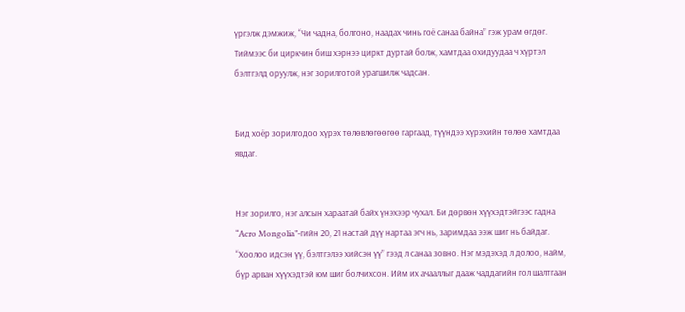үргэлж дэмжиж, “Чи чадна, болгоно, наадах чинь гоё санаа байна” гэж урам өгдөг. Тиймээс би циркчин биш хэрнээ циркт дуртай болж, хамтдаа охидуудаа ч хүртэл бэлтгэлд оруулж, нэг зорилготой урагшилж чадсан.


Бид хоёр зорилгодоо хүрэх төлөвлөгөөгөө гаргаад, түүндээ хүрэхийн төлөө хамтдаа явдаг.


Нэг зорилго, нэг алсын хараатай байх үнэхээр чухал. Би дөрвөн хүүхэдтэйгээс гадна “Acro Mongolia”-гийн 20, 21 настай дүү нартаа эгч нь, заримдаа ээж шиг нь байдаг. “Хоолоо идсэн үү, бэлтгэлээ хийсэн үү” гээд л санаа зовно. Нэг мэдэхэд л долоо, найм, бүр арван хүүхэдтэй юм шиг болчихсон. Ийм их ачааллыг дааж чаддагийн гол шалтгаан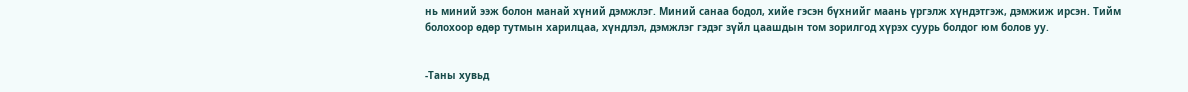нь миний ээж болон манай хүний дэмжлэг. Миний санаа бодол, хийе гэсэн бүхнийг маань үргэлж хүндэтгэж, дэмжиж ирсэн. Тийм болохоор өдөр тутмын харилцаа, хүндлэл, дэмжлэг гэдэг зүйл цаашдын том зорилгод хүрэх суурь болдог юм болов уу.


-Таны хувьд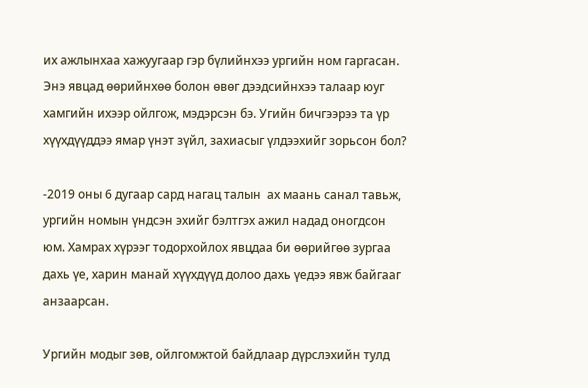их ажлынхаа хажуугаар гэр бүлийнхээ ургийн ном гаргасан. Энэ явцад өөрийнхөө болон өвөг дээдсийнхээ талаар юуг хамгийн ихээр ойлгож, мэдэрсэн бэ. Угийн бичгээрээ та үр хүүхдүүддээ ямар үнэт зүйл, захиасыг үлдээхийг зорьсон бол?

-2019 оны 6 дугаар сард нагац талын  ах маань санал тавьж, ургийн номын үндсэн эхийг бэлтгэх ажил надад оногдсон юм. Хамрах хүрээг тодорхойлох явцдаа би өөрийгөө зургаа дахь үе, харин манай хүүхдүүд долоо дахь үедээ явж байгааг анзаарсан.

Ургийн модыг зөв, ойлгомжтой байдлаар дүрслэхийн тулд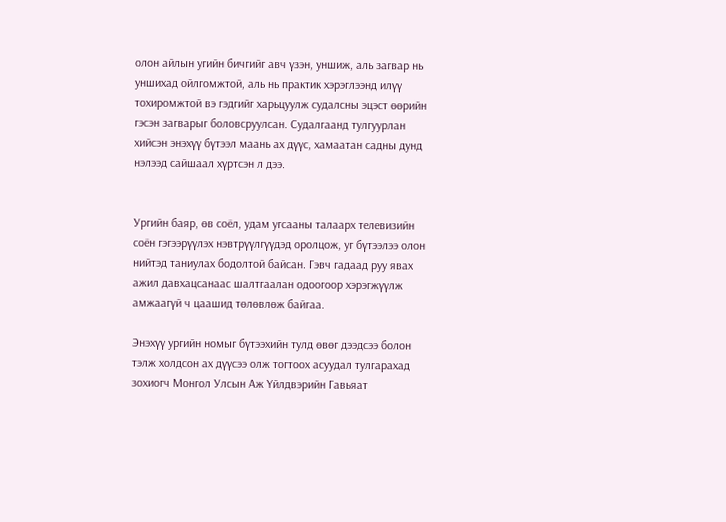олон айлын угийн бичгийг авч үзэн, уншиж, аль загвар нь уншихад ойлгомжтой, аль нь практик хэрэглээнд илүү тохиромжтой вэ гэдгийг харьцуулж судалсны эцэст өөрийн гэсэн загварыг боловсруулсан. Судалгаанд тулгуурлан хийсэн энэхүү бүтээл маань ах дүүс, хамаатан садны дунд нэлээд сайшаал хүртсэн л дээ.


Ургийн баяр, өв соёл, удам угсааны талаарх телевизийн соён гэгээрүүлэх нэвтрүүлгүүдэд оролцож, уг бүтээлээ олон нийтэд таниулах бодолтой байсан. Гэвч гадаад руу явах ажил давхацсанаас шалтгаалан одоогоор хэрэгжүүлж амжаагүй ч цаашид төлөвлөж байгаа.

Энэхүү ургийн номыг бүтээхийн тулд өвөг дээдсээ болон тэлж холдсон ах дүүсээ олж тогтоох асуудал тулгарахад зохиогч Монгол Улсын Аж Үйлдвэрийн Гавьяат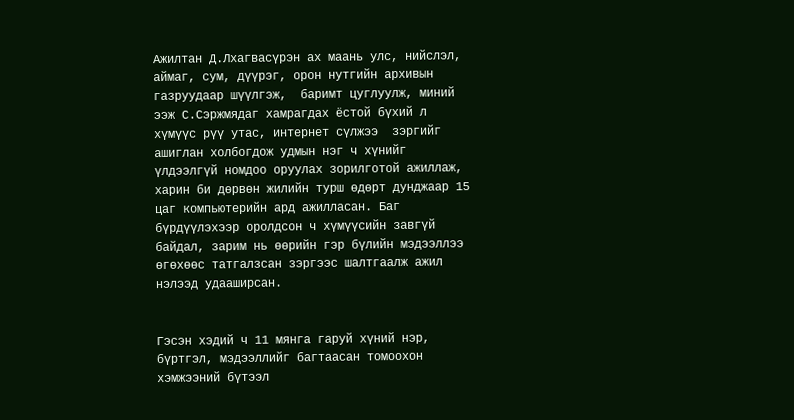Ажилтан Д.Лхагвасүрэн ах маань улс, нийслэл, аймаг, сум, дүүрэг, орон нутгийн архивын газруудаар шүүлгэж,  баримт цуглуулж, миний ээж С.Сэржмядаг хамрагдах ёстой бүхий л хүмүүс рүү утас, интернет сүлжээ  зэргийг ашиглан холбогдож удмын нэг ч хүнийг үлдээлгүй номдоо оруулах зорилготой ажиллаж, харин би дөрвөн жилийн турш өдөрт дунджаар 15 цаг компьютерийн ард ажилласан. Баг бүрдүүлэхээр оролдсон ч хүмүүсийн завгүй байдал, зарим нь өөрийн гэр бүлийн мэдээллээ өгөхөөс татгалзсан зэргээс шалтгаалж ажил нэлээд удааширсан.


Гэсэн хэдий ч 11 мянга гаруй хүний нэр, бүртгэл, мэдээллийг багтаасан томоохон хэмжээний бүтээл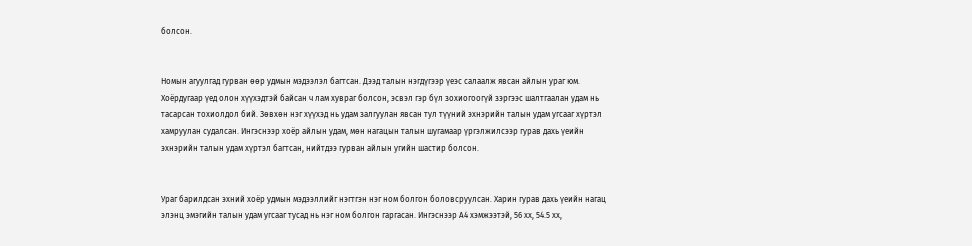болсон.


Номын агуулгад гурван өөр удмын мэдээлэл багтсан. Дээд талын нэгдүгээр үеэс салаалж явсан айлын ураг юм. Хоёрдугаар үед олон хүүхэдтэй байсан ч лам хувраг болсон, эсвэл гэр бүл зохиогоогүй зэргээс шалтгаалан удам нь тасарсан тохиолдол бий. Зөвхөн нэг хүүхэд нь удам залгуулан явсан тул түүний эхнэрийн талын удам угсааг хүртэл хамруулан судалсан. Ингэснээр хоёр айлын удам, мөн нагацын талын шугамаар үргэлжилсээр гурав дахь үеийн эхнэрийн талын удам хүртэл багтсан, нийтдээ гурван айлын угийн шастир болсон.


Ураг барилдсан эхний хоёр удмын мэдээллийг нэгтгэн нэг ном болгон боловсруулсан. Харин гурав дахь үеийн нагац элэнц эмэгийн талын удам угсааг тусад нь нэг ном болгон гаргасан. Ингэснээр А4 хэмжээтэй, 56 хх, 54.5 хх,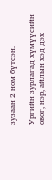зузаан 2 ном бүтсэн.

Ургийн зурлагад хүмүүсийн овог, нэр, айлын хэд дэх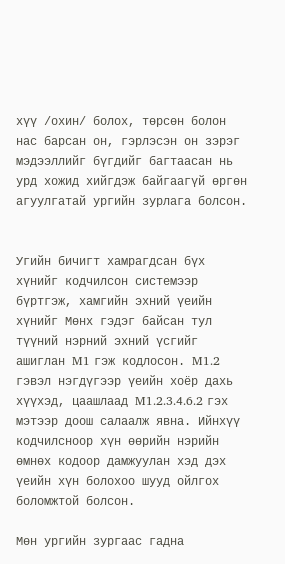хүү /охин/ болох, төрсөн болон нас барсан он, гэрлэсэн он зэрэг мэдээллийг бүгдийг багтаасан нь урд хожид хийгдэж байгаагүй өргөн агуулгатай ургийн зурлага болсон.


Угийн бичигт хамрагдсан бүх хүнийг кодчилсон системээр бүртгэж, хамгийн эхний үеийн хүнийг Мөнх гэдэг байсан тул түүний нэрний эхний үсгийг ашиглан M1 гэж кодлосон. M1.2 гэвэл нэгдүгээр үеийн хоёр дахь хүүхэд, цаашлаад M1.2.3.4.6.2 гэх мэтээр доош салаалж явна. Ийнхүү кодчилсноор хүн өөрийн нэрийн өмнөх кодоор дамжуулан хэд дэх үеийн хүн болохоо шууд ойлгох боломжтой болсон.

Мөн ургийн зургаас гадна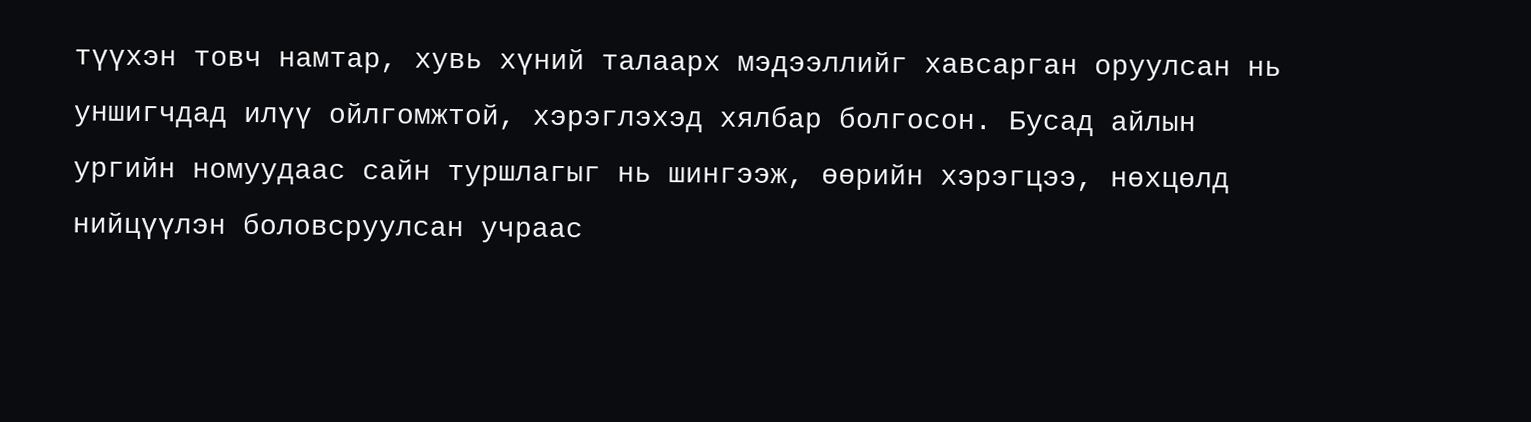түүхэн товч намтар, хувь хүний талаарх мэдээллийг хавсарган оруулсан нь уншигчдад илүү ойлгомжтой, хэрэглэхэд хялбар болгосон. Бусад айлын ургийн номуудаас сайн туршлагыг нь шингээж, өөрийн хэрэгцээ, нөхцөлд нийцүүлэн боловсруулсан учраас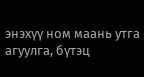энэхүү ном маань утга агуулга, бүтэц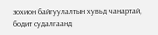зохион байгуулалтын хувьд чанартай, бодит судалгаанд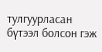тулгуурласан бүтээл болсон гэж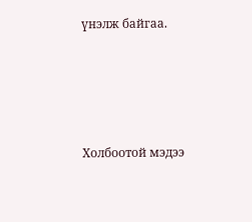үнэлж байгаа.




Холбоотой мэдээ